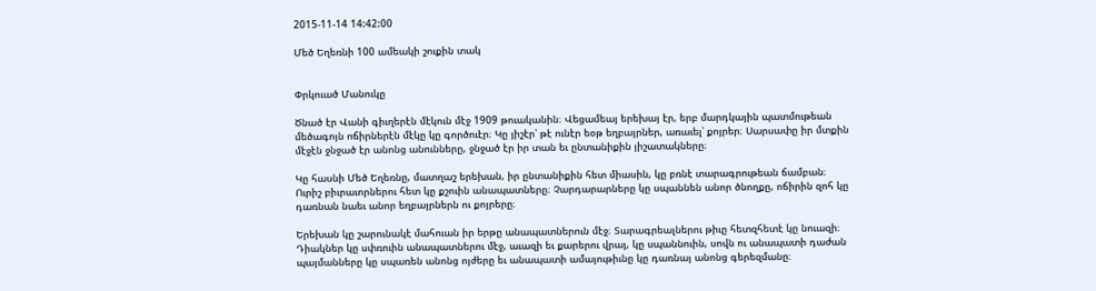2015-11-14 14:42:00

Մեծ Եղեռնի 100 ամեակի շուքին տակ


Փրկուած Մանուկը

Ծնած էր Վանի գիւղերէն մէկուն մէջ 1909 թուականին։ Վեցամեայ երեխայ էր, երբ մարդկային պատմութեան մեծագոյն ոճիրներէն մէկը կը գործուէր։ Կը յիշէր՝ թէ ունէր եօթ եղբայրներ, առաւել՝ քոյրեր։ Սարսափը իր մտքին մէջէն ջնջած էր անոնց անունները, ջնջած էր իր տան եւ ընտանիքին յիշատակները։

Կը հասնի Մեծ Եղեռնը, մատղաշ երեխան, իր ընտանիքին հետ միասին, կը բռնէ տարագրութեան ճամբան։ Ուրիշ բիւրաւորներու հետ կը քշուին անապատները։ Չարդարարները կը սպաննեն անոր ծնողքը, ոճիրին զոհ կը դառնան նաեւ անոր եղբայրներն ու քոյրերը։

Երեխան կը շարունակէ մահուան իր երթը անապատներուն մէջ։ Տարագրեալներու թիւը հետզհետէ կը նուազի։ Դիակներ կը սփռուին անապատներու մէջ, աւազի եւ քարերու վրայ, կը սպաննուին, սովն ու անապատի դաժան պայմանները կը սպառեն անոնց ոյժերը եւ անապատի ամայութիւնը կը դառնայ անոնց գերեզմանը։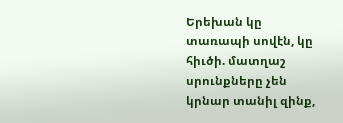Երեխան կը տառապի սովէն, կը հիւծի. մատղաշ սրունքները չեն կրնար տանիլ զինք,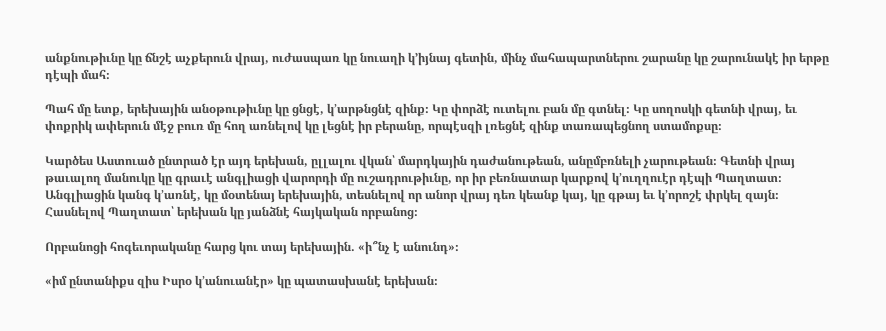անքնութիւնը կը ճնշէ աչքերուն վրայ, ուժասպառ կը նուաղի կ’իյնայ գետին, մինչ մահապարտներու շարանը կը շարունակէ իր երթը դէպի մահ։

Պահ մը ետք, երեխային անօթութիւնը կը ցնցէ, կʼարթնցնէ զինք։ Կը փորձէ ուտելու բան մը գտնել։ Կը սողոսկի գետնի վրայ, եւ փոքրիկ ափերուն մէջ բուռ մը հող առնելով կը լեցնէ իր բերանը, որպէսզի լռեցնէ զինք տառապեցնող ստամոքսը։

Կարծես Աստուած ընտրած էր այդ երեխան, ըլլալու վկան՝ մարդկային դաժանութեան, անըմբռնելի չարութեան։ Գետնի վրայ թաւալող մանուկը կը գրաւէ անգլիացի վարորդի մը ուշադրութիւնը, որ իր բեռնատար կարքով կʼուղղուէր դէպի Պաղտատ։ Անգլիացին կանգ կʼառնէ, կը մօտենայ երեխային, տեսնելով որ անոր վրայ դեռ կեանք կայ, կը գթայ եւ կʼորոշէ փրկել զայն։ Հասնելով Պաղտատ՝ երեխան կը յանձնէ հայկական որբանոց։

Որբանոցի հոգեւորականը հարց կու տայ երեխային. «ի՞նչ է անունդ»։

«իմ ընտանիքս զիս Իսրօ կʼանուանէր» կը պատասխանէ երեխան։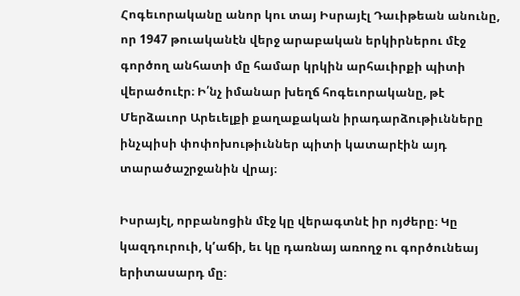Հոգեւորականը անոր կու տայ Իսրայէլ Դաւիթեան անունը, որ 1947 թուականէն վերջ արաբական երկիրներու մէջ գործող անհատի մը համար կրկին արհաւիրքի պիտի վերածուէր։ Ի՛նչ իմանար խեղճ հոգեւորականը, թէ Մերձաւոր Արեւելքի քաղաքական իրադարձութիւնները ինչպիսի փոփոխութիւններ պիտի կատարէին այդ տարածաշրջանին վրայ։

Իսրայէլ, որբանոցին մէջ կը վերագտնէ իր ոյժերը։ Կը կազդուրուի, կʼաճի, եւ կը դառնայ առողջ ու գործունեայ երիտասարդ մը։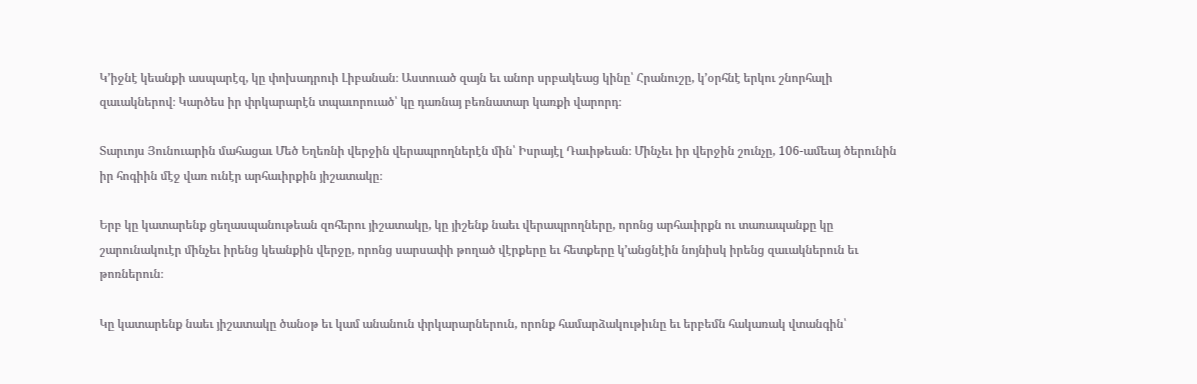Կʼիջնէ կեանքի ասպարէզ, կը փոխադրուի Լիբանան։ Աստուած զայն եւ անոր սրբակեաց կինը՝ Հրանուշը, կʼօրհնէ երկու շնորհալի զաւակներով։ Կարծես իր փրկարարէն տպաւորուած՝ կը դառնայ բեռնատար կառքի վարորդ։

Տարւոյս Յունուարին մահացաւ Մեծ Եղեռնի վերջին վերապրողներէն մին՝ Իսրայէլ Դաւիթեան։ Մինչեւ իր վերջին շունչը, 106-ամեայ ծերունին իր հոգիին մէջ վառ ունէր արհաւիրքին յիշատակը։

Երբ կը կատարենք ցեղասպանութեան զոհերու յիշատակը, կը յիշենք նաեւ վերապրողները, որոնց արհաւիրքն ու տառապանքը կը շարունակուէր մինչեւ իրենց կեանքին վերջը, որոնց սարսափի թողած վէրքերը եւ հետքերը կʼանցնէին նոյնիսկ իրենց զաւակներուն եւ թոռներուն։

Կը կատարենք նաեւ յիշատակը ծանօթ եւ կամ անանուն փրկարարներուն, որոնք համարձակութիւնը եւ երբեմն հակառակ վտանգին՝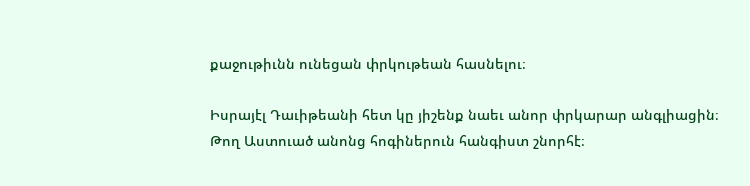քաջութիւնն ունեցան փրկութեան հասնելու։

Իսրայէլ Դաւիթեանի հետ կը յիշենք նաեւ անոր փրկարար անգլիացին։ Թող Աստուած անոնց հոգիներուն հանգիստ շնորհէ։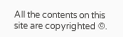All the contents on this site are copyrighted ©.